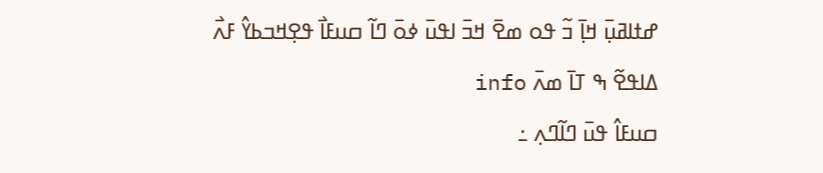ߝߙߊߥߎ߲߫ ߞߊ߲߫ ߏ߬ ߟߋ ߘߐ߫ ߞߏ߫ ߊߟߎ߫ ߦߋ߫ ߣߊ߬ ߛߎߓߊ߯ ߟߐ߲ߞߏߕߌ߮ ߓߍ߯ ߡߊߟߐ߬ ߒ ߠߊ߫ ߘߍ߫ info
ߛߎߓߊ߮ ߟߎ߫ ߣߊ߬ߣߍ߲ ߸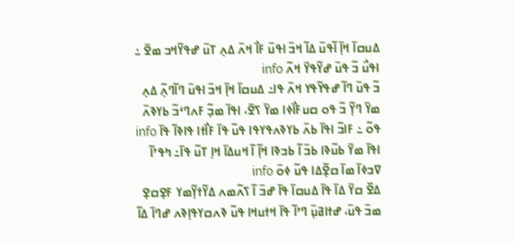ߡߎߛߊ߫ ߞߊ߲߫ ߊ߬ߟߎ߫ ߡߊ߬ ߞߏ߫ ߊߟߎ߫ ߓߊ߯ ߞߍ߫ ߡߍ߲ ߠߎ߫ ߝߟߌ߬ߞߏ ߘߐ߫ ߸ ߊߟߎ߯ ߏ߬ ߟߎ߫ ߝߌ߬ߟߌ߫ ߞߍ߬ info
ߏ߬ ߟߎ߫ ߣߊ߬ ߝߟߌ߬ߟߌ ߞߍ߫ ߟߊ߸ ߡߎߛߊ߫ ߞߊ߲߫ ߞߏ߫ ߊߟߎ߫ ߣߊ߬ߣߍ߲߬ ߡߍ߲ ߘߌ߫ ߣߌ߲߬ ߏ߬ ߟߋ ߛߎߓߊ߯ߦߊ ߘߌ߫ ߖߐ߫، ߊߟߊ߫ ߘߏ߲߬ ߓߍߣߵߏ߬ ߕߌߢߍ߫ ߟߋ߬ ߸ ߓߊߏ߬ ߊߟߊ߫ ߕߍ߫ ߕߌߢߍߟߌߟߊ ߟߎ߬ ߟߊ߫ ߓߊ߯ߙߊ ߟߊߢߊ߬ ߟߊ߫ info
ߊߟߊ߫ ߘߌ߫ ߕߎ߬ߢߊ ߕߏ߫ ߊ߬ ߕߏߢߊ ߞߊ߲߬ ߊ߬ ߞߎߡߊ߫ ߞߊ߲ ߠߎ߬ ߟߊ߫߸ ߤߟߴߊ߬ ߜߏߦߊ߫ ߘߊ߫ ߛߐ߲߬ߡߊ ߟߎ߬ ߦߋ߫ info
ߡߐ߰ ߛߌ߫ ߡߊ߫ ߟߊ߫ ߡߎߛߊ߫ ߟߊ߫ ߝߏ߫ ߊ߬ ߖߍ߬ߘߍ ߡߌ߬ߙߌ߲߬ߘߌ ߓߐ߲ߛߐ߲ ߘߏ߫ ߟߎ߫، ߝߙߊߥߎ߲߫ ߣߴߊ߬ ߟߊ߫ ߞߙߎߞߊ ߟߎ߬ ߢߍߛߌߟߊ߲ߢߍ ߝߣߊ߫ ߡߊ߬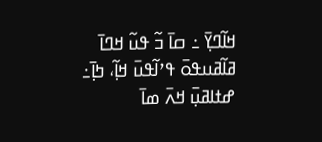ߞߊ߬ߣߌ߲߫ ߸ ߛߊ߫ ߏ߬ ߟߎ߬ ߞߣߊ߫ ߥߊ߬ߥߎߟߋ߫ ߟߴߊ߬ߟߎ߫ ߞߊ߲߬، ߤߊ߲߫߸ ߝߙߊߥߎ߲߫ ߞߍ߫ ߘߊ߫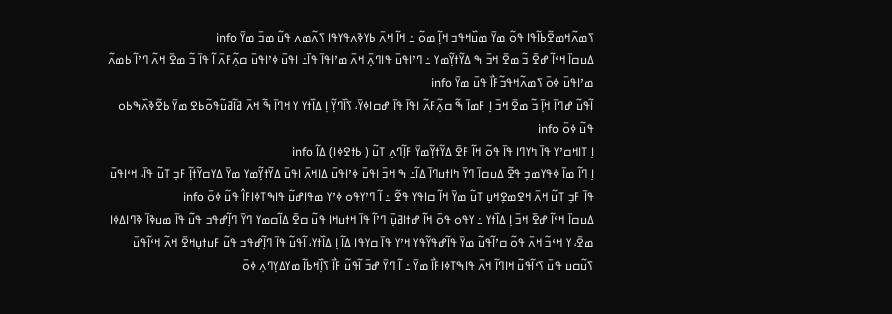ߖߘߍ߬ߞߘߐ߬ߕߊ߬ߟߊ ߟߋ߬ ߘߌ߫ ߘߎ߰ߞߟߏ ߞߊ߲߬ ߘߋ߬ ߸ ߞߊ߬ ߞߍ߫ ߕߌߢߍߟߌߟߊ ߖߍ߬ߘߍ ߟߎ߬ ߘߏ߫ ߘߌ߫ info
ߡߎߛߊ߫ ߞߵߊ߬ ߝߐ߫ ߏ߬ ߘߐ߫ ߞߏ߫ ߒ ߡߌ߬ߙߌ߲߬ߘߌ ߸ ߣߴߊߟߎ߫ ߟߊߣߍ߲߫ ߞߍ߫ ߘߴߊߟߊ߫ ߟߊ߫߸ ߊߟߎ߫ ߦߴߊߟߎ߫ ߛߍ߲߬ߓߍ߫ ߊ߬ ߟߊ߫ ߏ߬ ߘߐ߫ ߞߍ߬ ߣߴߊ߬ ߕߘߍ߬ ߘߴߊߟߎ߫ ߦߋ߫ ߖߘߍ߬ߞߟߏ߬ߓߊ߯ ߟߎ߫ ߘߌ߫ info
ߊ߬ߟߎ߬ ߝߣߊ߫ ߞߊ߲߫ ߏ߬ ߘߐ߫ ߞߏ߫ ߊ߲ ߓߘߊ߫ ߒ߬ ߛߍ߲߬ߓߍ߬ ߊߟߊ߫ ߟߊ߫ ߝߛߊߦߌ߫، ߖߊ߰ߣߌ߲߬ ߊ߲ ߡߊ߰ߙߌ ߌ ߞߣߊ߫ ߒ߬ ߞߍ߫ ߥߊ߬ߥߎ߬ߟߋ߬ߕߐ ߘߌ߫ ߕߐ߬ߢߍ߰ߒߕߋ ߟߎ߬ ߦߋ߫ info
ߊ߲ ߠߊߞߛߴߌ ߟߊ߫ ߤߌߣߊ ߟߊ߫ ߟߋ߬ ߞߊ߬ ߓߐ߫ ߡߌ߬ߙߌ߲߬ߘߌ߫ ߓߊ߲߬ߣߍ߲ ߠߎ߬ ( ߕߙߐߦߊ) ߡߊ߬ info
ߊ߲ ߣߊ߬ ߘߊ߫ ߦߟߌߘߏ߲ ߟߐ߬ ߡߎߛߊ߫ ߣߌ߫ ߤߊߙߎߣߊ߫ ߡߊ߬߸ ߒ ߞߏ߫ ߊߟߎ߫ ߦߴߊߟߎ߫ ߡߊߞߍ߫ ߊߟߎ߫ ߡߌ߬ߙߌ߲߬ߘߌ ߘߌ߫ ߡߌߛߌ߬ߙߊ߲߬ ߓߏ߲ ߠߎ߬ ߟߊ߫، ߞߵߊߟߎ߫ ߟߊ߫ ߓߏ߲ ߠߎ߬ ߞߍ߫ ߞߐߘߐ߲ߞߎ߲ ߠߎ߬ ߘߌ߫ ߞߊ߬ ߛߊߟߌ ߟߐ߬ ߸ ߊ߬ ߣߴߌߟߋ ߦߴߌ ߘߟߊߝߎ߬ ߟߊߒߠߦߊߓߊ߮ ߟߎ߬ ߦߋ߫ info
ߡߎߛߊ߫ ߞߵߊ߬ ߝߐ߫ ߞߏ߫ ߊ߲ ߡߊ߰ߙߌ ߸ ߌߟߋ ߟߋ߫ ߞߊ߬ ߝߙߊߥߎ߲߫ ߣߴߊ߬ ߟߊ߫ ߞߙߎߞߊ ߟߎ߬ ߛߐ߫ ߡߊ߬ߛߘߌ ߣߌ߫ ߣߊ߲߬ߝߟߏ ߟߎ߬ ߟߊ߫ ߘߎߢߊ߫ ߢߣߊߡߦߊ ߘߐ߫، ߌ ߞߵߏ߬ ߞߍ߫ ߟߋ߬ ߛߴߊ߬ߟߎ߬ ߘߌ߫ ߟߊ߬ߝߟߌ߬ߟߌ ߞߴߌ ߟߊ߫ ߛߌߟߊ ߡߊ߬ ߊ߲ ߡߊ߰ߙߌ، ߊ߬ߟߎ߬ ߟߊ߫ ߣߊ߲߬ߝߟߏ ߟߎ߬ ߓߎߙߎ߲ߞߐ߫ ߞߍ߬ ߞߵߊ߬ߟߎ߫ ߖߎ߬ߛߎ ߟߎ߫ ߖߵߊ߬ߟߎ߬ ߞߊߣߊ߬ ߞߍ߫ ߟߊߒߠߦߊߓߊ߯ ߘߌ߫ ߸ ߊ߬ ߣߌ߫ ߝߏ߫ ߊ߬ߟߎ߬ ߓߊ߯ ߖߊ߲߰ߞߕߊ߬ ߘߌߡߌ߲ߣߍ߲ ߦߋ߫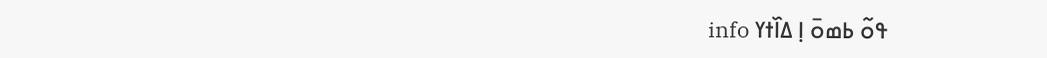ߟߋ߬ ߕߘߋ߫ ߊ߲ ߡߊ߰ߙߌ info